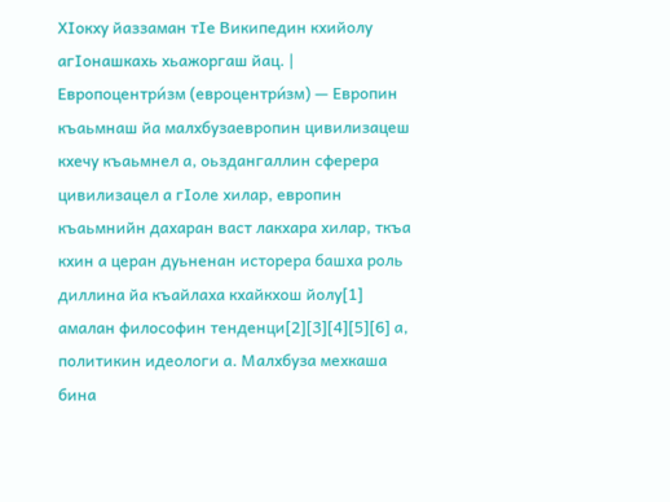ХӀокху йаззаман тӀе Википедин кхийолу агӀонашкахь хьажоргаш йац. |
Европоцентри́зм (евроцентри́зм) — Европин къаьмнаш йа малхбузаевропин цивилизацеш кхечу къаьмнел а, оьздангаллин сферера цивилизацел а гӀоле хилар, европин къаьмнийн дахаран васт лакхара хилар, ткъа кхин а церан дуьненан исторера башха роль диллина йа къайлаха кхайкхош йолу[1] амалан философин тенденци[2][3][4][5][6] а, политикин идеологи а. Малхбуза мехкаша бина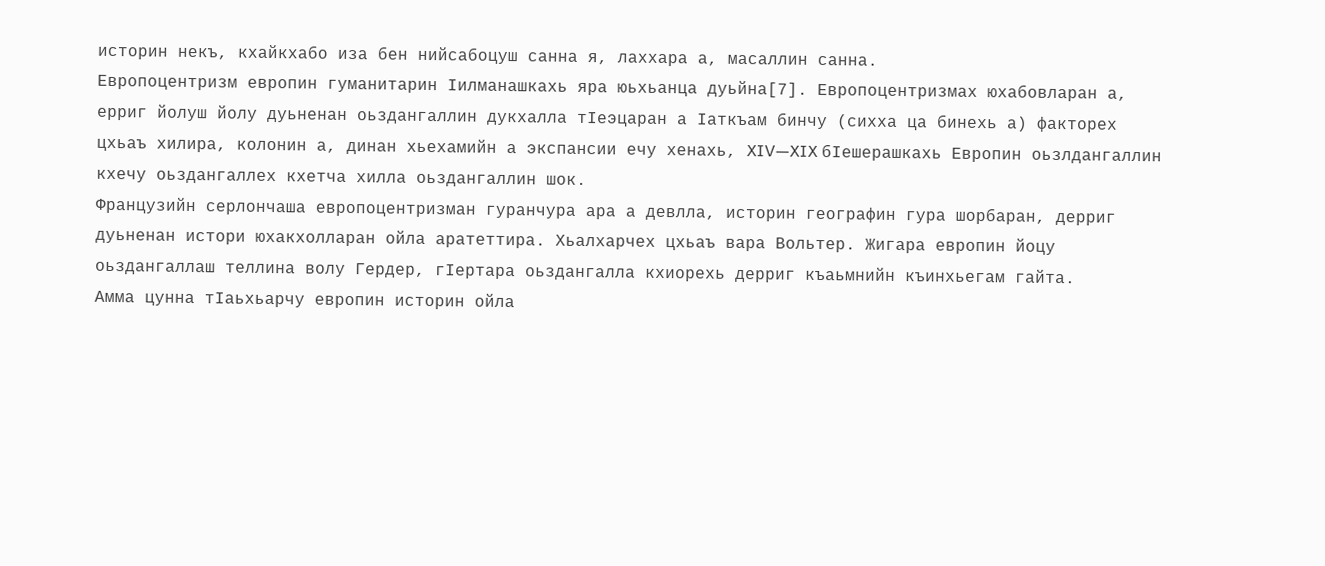историн некъ, кхайкхабо иза бен нийсабоцуш санна я, лаххара а, масаллин санна.
Европоцентризм европин гуманитарин Ӏилманашкахь яра юьхьанца дуьйна[7]. Европоцентризмах юхабовларан а, ерриг йолуш йолу дуьненан оьздангаллин дукхалла тӀеэцаран а Ӏаткъам бинчу (сихха ца бинехь а) факторех цхьаъ хилира, колонин а, динан хьехамийн а экспансии ечу хенахь, XIV—XIX бӀешерашкахь Европин оьзлдангаллин кхечу оьздангаллех кхетча хилла оьздангаллин шок.
Французийн серлончаша европоцентризман гуранчура ара а девлла, историн географин гура шорбаран, дерриг дуьненан истори юхакхолларан ойла аратеттира. Хьалхарчех цхьаъ вара Вольтер. Жигара европин йоцу оьздангаллаш теллина волу Гердер, гӀертара оьздангалла кхиорехь дерриг къаьмнийн къинхьегам гайта.
Амма цунна тӀаьхьарчу европин историн ойла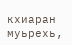кхиаран муьрехь,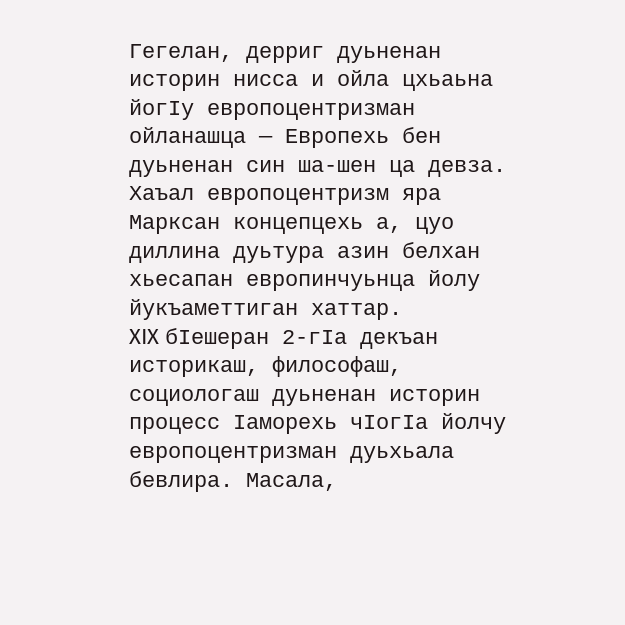Гегелан, дерриг дуьненан историн нисса и ойла цхьаьна йогӀу европоцентризман ойланашца — Европехь бен дуьненан син ша-шен ца девза. Хаъал европоцентризм яра Марксан концепцехь а, цуо диллина дуьтура азин белхан хьесапан европинчуьнца йолу йукъаметтиган хаттар.
XIX бӀешеран 2-гӀа декъан историкаш, философаш, социологаш дуьненан историн процесс Ӏаморехь чӀогӀа йолчу европоцентризман дуьхьала бевлира. Масала,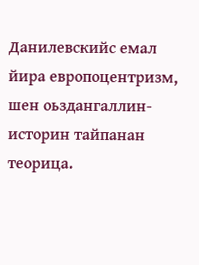Данилевскийс емал йира европоцентризм, шен оьздангаллин-историн тайпанан теорица.